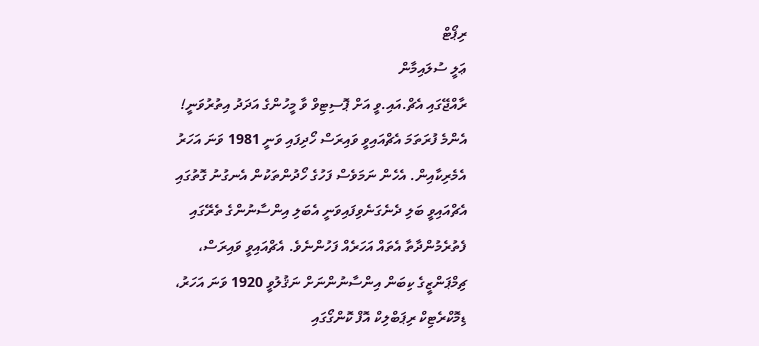ރިޕޯޓް
ޢަލީ ސުލައިމާން
ރާއްޖޭގައި އެޗް.އައި.ވީ އަށް ޕޮސިޓިވް ވާ މީހުންގެ އަދަދު އިތުރުވަނީ!
އެންމެ ފުރަތަމަ އެޗްއައިވީ ވައިރަސް ހޯދިފައި ވަނީ 1981 ވަނަ އަހަރު އެމެރިކާއިން. އެހެން ނަމަވެސް ފަހުގެ ހޯދުންތަކުން އެނގުނު ގޮތުގައި އެޗްއައިވީ ބަލި ދެނެގަނެވިފައިވަނީ އެބަލި އިންސާނުންގެ ތެރޭގައި ފެތުރެމުންދާތާ އެތައް އަހަރެއް ފަހުންނެވެ. އެޗްއައިވީ ވައިރަސް، ޗިމްޕަންޒީގެ ކިބަން އިންސާނުންނަށް ނަޤުލުވީ 1920 ވަނަ އަހަރު، ޑިމޮކްރެޓިކް ރިޕަބްލިކް އޮފް ކޮންގޯގައި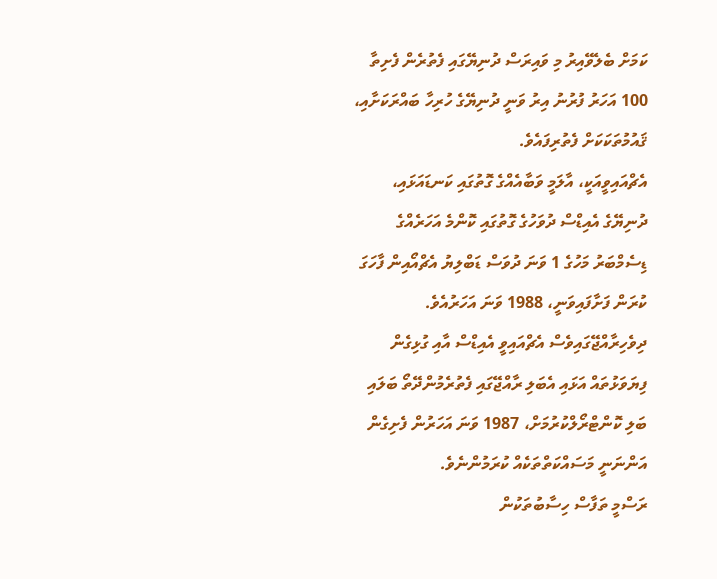ކަމަށް ބެލެވޭއިރު މި ވައިރަސް ދުނިޔޭގައި ފެތުރެން ފެށިތާ 100 އަހަރު ފުރުނު އިރު ވަނީ ދުނިޔޭގެ ހުރިހާ ބައްރަކަށާއި، ޤައުމުތަކަކަށް ފެތުރިފައެވެ.
އެޗްއައިވީއަކީ، އާލަމީ ވަބާއެއްގެ ގޮތުގައި ކަނޑައަޅައި، ދުނިޔޭގެ އެއިޑްސް ދުވަހުގެ ގޮތުގައި ކޮންމެ އަހަރެއްގެ ޑިސެމްބަރު މަހުގެ 1 ވަނަ ދުވަސް ޑަބްލިޔު އެޗްއޯއިން ފާހަގަ ކުރަން ފަށާފައިވަނީ، 1988 ވަނަ އަހަރުއެވެ. ދިވެހިރާއްޖޭގައިވެސް އެޗްއައިވީ އެއިޑްސް އާއި ގުޅިގެން ފިޔަވަޅުތައް އަޅައި އެބަލި ރާއްޖޭގައި ފެތުރެމުންދޭތޯ ބަލައި ބަލި ކޮންޓްރޯލްކުރުމަށް، 1987 ވަނަ އަހަރުން ފެށިގެން އަންނަނީ މަސައްކަތްތަކެއް ކުރަމުންނެވެ.
ރަސްމީ ތަފާސް ހިސާބުތަކުން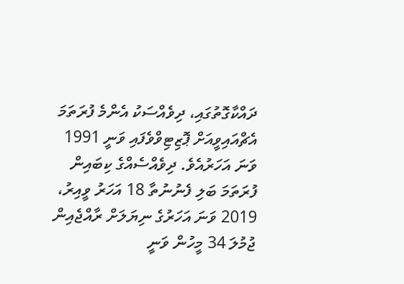ދައްކާގޮތުގައި، ދިވެއްސަކު އެންމެ ފުރަތަމަ އެޗްއައިވީއަށް ޕޮޒިޓިވްވެފައި ވަނީ 1991 ވަނަ އަހަރުއެވެ. ދިވެއްސެއްގެ ކިބައިން ފުރަތަމަ ބަލި ފެނުނުތާ 18 އަހަރު ވީއިރު، 2019 ވަނަ އަހަރުގެ ނިޔަލަށް ރާއްޖެއިން ޖުމުލަ 34 މީހުން ވަނީ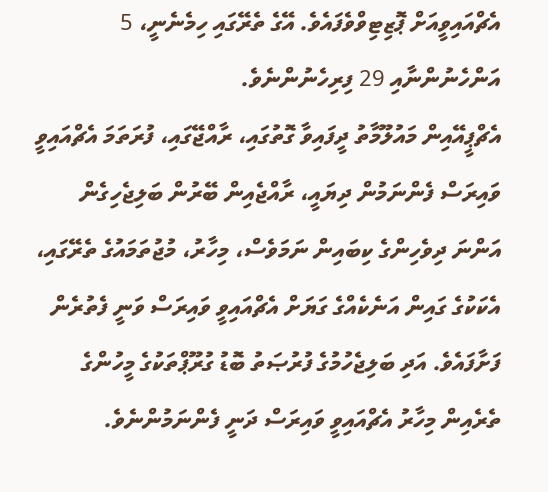އެޗްއައިވީއަށް ޕޮޒިޓިވްވެފައެވެ. އޭގެ ތެރޭގައި ހިމެނެނީ، 5 އަންހެނުންނާއި 29 ފިރިހެނުންނެވެ.
އެޗްޕީއޭއިން މައުލޫމާތު ދީފައިވާ ގޮތުގައި، ރާއްޖޭގައި، ފުރަތަމަ އެޗްއައިވީ ވައިރަސް ފެންނަމުން ދިޔައީ، ރާއްޖެއިން ބޭރުން ބަލިޖެހިގެން އަންނަ ދިވެހިންގެ ކިބައިން ނަމަވެސް، މިހާރު، މުޖުތަމައުގެ ތެރޭގައި، އެކަކުގެ ގައިން އަނެކެއްގެ ގަޔަށް އެޗްއައިވީ ވައިރަސް ވަނީ ފެތުރެން ފަށާފައެވެ. އަދި ބަލިޖެހުމުގެ ފުރުޞަތު ބޮޑު ގުރޫޕްތަކުގެ މީހުންގެ ތެރެއިން މިހާރު އެޗްއައިވީ ވައިރަސް ދަނީ ފެންނަމުންނެވެ.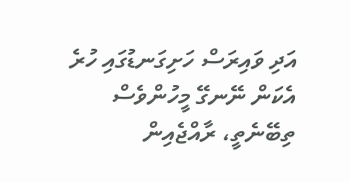އަދި ވައިރަސް ހަށިގަނޑުގައި ހުރެ އެކަން ނޭނގޭ މީހުންވެސް ތިބޭނެތީ، ރާއްޖެއިން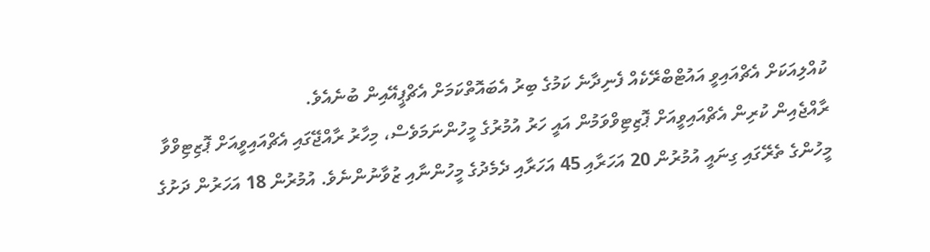ކުއްލިއަކަށް އެޗްއައިވީ އައުޓްބްރޭކެއް ފެނިދާނެ ކަމުގެ ބިރު އެބައޮތްކަމަށް އެޗްޕީއޭއިން ބުނެއެވެ.
ރާއްޖެއިން ކުރިން އެޗްއައިވީއަށް ޕޮޒިޓިވްވަމުން އައީ ހަރު އުމުރުގެ މީހުންނަމަވެސް، މިހާރު ރާއްޖޭގައި އެޗްއައިވީއަށް ޕޮޒިޓިވްވާ މީހުންގެ ތެރޭގައި ގިނައީ އުމުރުން 20 އަހަރާއި 45 އަހަރާއި ދެމެދުގެ މީހުންނާއި ޒުވާނުންނެވެ. އުމުރުން 18 އަހަރުން ދަށުގެ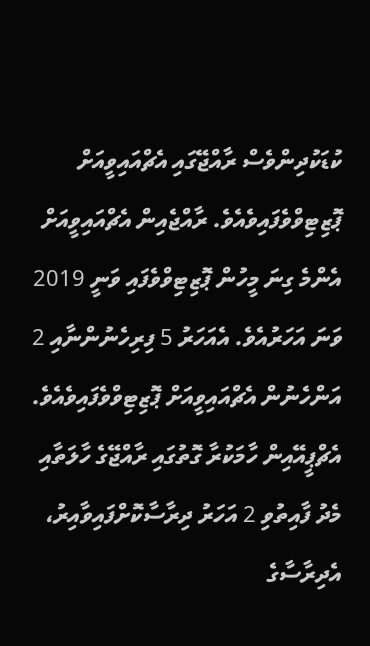ކުޑަކުދިންވެސް ރާއްޖޭގައި އެޗްއައިވީއަށް ޕޮޒިޓިވްވެފައިވެއެވެ. ރާއްޖެއިން އެޗްއައިވީއަށް އެންމެ ގިނަ މީހުން ޕޮޒިޓިވްވެފައި ވަނީ 2019 ވަނަ އަހަރުއެވެ. އެއަހަރު 5 ފިރިހެނުންނާއި 2 އަންހެނުން އެޗްއައިވީއަށް ޕޮޒިޓިވްވެފައިވެއެވެ. އެޗްޕީއޭއިން ހާމަކުރާ ގޮތުގައި ރާއްޖޭގެ ހާލަތާއި މެދު ފާއިތުވި 2 އަހަރު ދިރާސާކޮށްފައިވާއިރު، އެދިރާސާގެ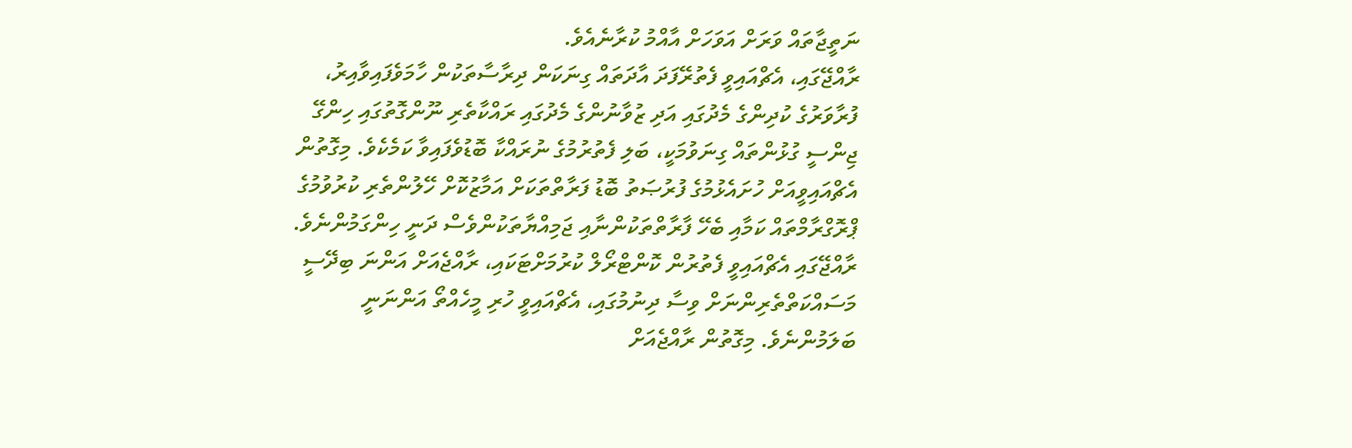ނަތީޖާތައް ވަރަށް އަވަހަށް އާއްމު ކުރާނެއެވެ.
ރާއްޖޭގައި، އެޗްއައިވީ ފެތުރޭފަދަ އާދަތައް ގިނަކަން ދިރާސާތަކުން ހާމަވެފައިވާއިރު، ފުރާވަރުގެ ކުދިންގެ މެދުގައި އަދި ޒުވާނުންގެ މެދުގައި ރައްކާތެރި ނޫންގޮތުގައި ހިންގޭ ޖިންސީ ގުޅުންތައް ގިނަވުމަކީ، ބަލި ފެތުރުމުގެ ނުރައްކާ ބޮޑުވެފައިވާ ކަމެކެވެ. މިގޮތުން އެޗްއައިވީއަށް ހުށައެޅުމުގެ ފުރުޞަތު ބޮޑު ފަރާތްތަކަށް އަމާޒުކޮށް ހޭލުންތެރި ކުރުވުމުގެ ޕްރޮގްރާމްތައް ކަމާއި ބެހޭ ފާރާތްތަކުންނާއި ޖަމިއްޔާތަކުންވެސް ދަނީ ހިންގަމުންނެވެ.
ރާއްޖޭގައި އެޗްއައިވީ ފެތުރުން ކޮންޓްރޯލް ކުރުމަށްޓަކައި، ރާއްޖެއަށް އަންނަ ބިދޭސީ މަސައްކަތްތެރިންނަށް ވިސާ ދިނުމުގައި، އެޗްއައިވީ ހުރި މީހެއްތޯ އަންނަނީ ބަލަމުންނެވެ. މިގޮތުން ރާއްޖެއަށް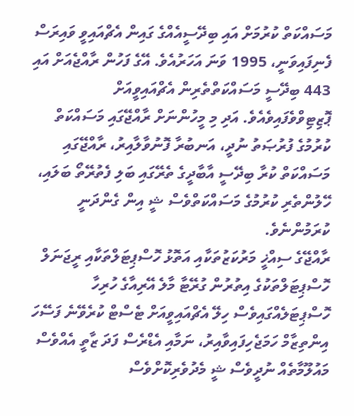މަސައްކަތް ކުރުމަށް އައި ބިދޭސީއެއްގެ ގައިން އެޗްއައިވީ ވައިރަސް ފެނިފައިވަނީ، 1995 ވަނަ އަހަރުއެވެ. އޭގެ ފަހުން ރާއްޖެއަށް އައި 443 ބިދޭސީ މަސައްކަތްތެރިން އެޗްއައިވީއަށް ޕޮޒިޓިވްވެފައިވެއެވެ. އަދި މި މީހުންނަށް ރާއްޖޭގައި މަސައްކަތް ކުރުމުގެ ފުރުޞަތު ނުދީ، އަނބުރާ ފޮނުވާލާއިރު، ރާއްޖޭގައި މަސައްކަތް ކުރާ ބިދޭސީ އާބާދީގެ ތެރޭގައި ބަލި ފެތުރޭތޯ ބަލައި، ހޭލުންތެރި ކުރުމުގެ މަސައްކަތްވެސް ޝީ އިން ގެންދަނީ ކުރަމުންނެވެ.
ރާއްޖޭގެ ސިއްޚީ މަރުކަޒުތަކާއި އަތޮޅު ހޮސްޕިޓަލްތަކާއި ރީޖަނަލް ހޮސްޕިޓަލްތަކުގެ އިތުރުން ގުރޭޓާ މާލެ އޭރިއާގެ ހުރިހާ ހޮސްޕިޓަލެއްގައިވެސް ހިލޭ އެޗްއައިވީއަށް ޓެސްޓް ކުރެވޭނެ ފަސޭހަ އިންތިޒާމް ހަމަޖެހިފައިވާއިރު، ނަމާއި އެޑްރެސް ފަދަ ޒާތީ އެއްވެސް މައުލޫމާތެއް ނުދީވެސް ޝީ މެދުވެރިކޮށްވެސް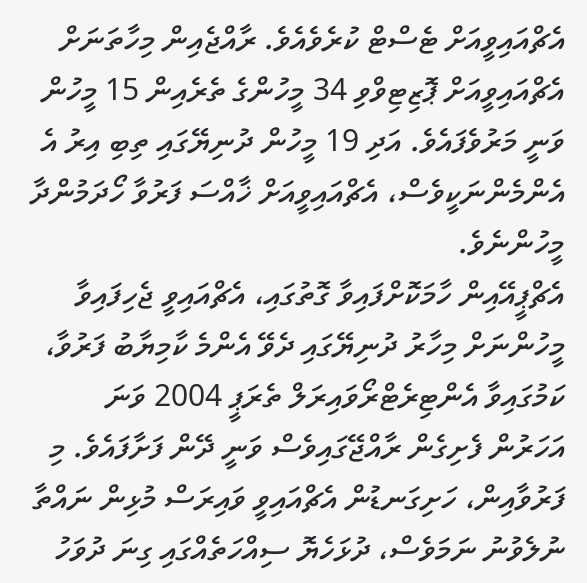އެޗްއައިވީއަށް ޓެސްޓް ކުރެވެއެވެ. ރާއްޖެއިން މިހާތަނަށް އެޗްއައިވީއަށް ޕޮޒިޓިވްވި 34 މީހުންގެ ތެރެއިން 15 މީހުން ވަނީ މަރުވެފައެވެ. އަދި 19 މީހުން ދުނިޔޭގައި ތިބި އިރު އެ އެންމެންނަކީވެސް، އެޗްއައިވީއަށް ޚާއްސަ ފަރުވާ ހޯދަމުންދާ މީހުންނެވެ.
އެޗްޕީއޭއިން ހާމަކޮށްފައިވާ ގޮތުގައި، އެޗްއައިވީ ޖެހިފައިވާ މީހުންނަށް މިހާރު ދުނިޔޭގައި ދެވޭ އެންމެ ކާމިޔާބު ފަރުވާ، ކަމުގައިވާ އެންޓިރެޓްރޯވައިރަލް ތެރަޕީ 2004 ވަނަ އަހަރުން ފެށިގެން ރާއްޖޭގައިވެސް ވަނީ ދޭން ފަށާފައެވެ. މި ފަރުވާއިން، ހަށިގަނޑުން އެޗްއައިވީ ވައިރަސް މުޅިން ނައްތާ ނުލެވުނު ނަމަވެސް، ދުޅަހެޔޮ ސިއްހަތެއްގައި ގިނަ ދުވަހު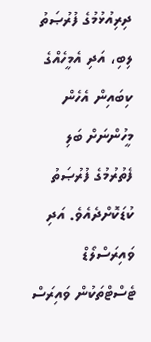ދިރިއުޅުމުގެ ފުރުޞަތު ލިބި، އަދި އެމީހެއްގެ ކިބައިން އެހެން މީހުންނަށް ބަލި ފެތުރުމުގެ ފުރުޞަތު ކުޑަކޮށްދެއެވެ. އަދި ވައިރަސްލޯޑް ޓެސްޓްތަކުން ވައިރަސް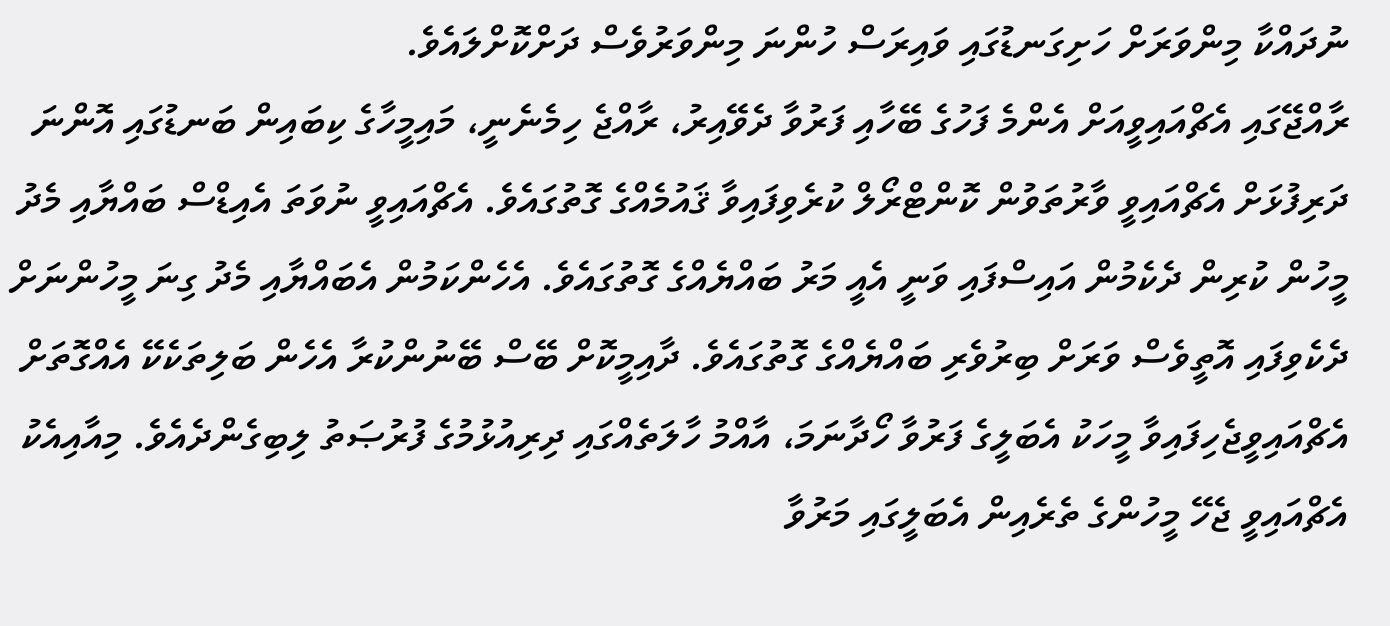ނުދައްކާ މިންވަރަށް ހަށިގަނޑުގައި ވައިރަސް ހުންނަ މިންވަރުވެސް ދަށްކޮށްލައެވެ.
ރާއްޖޭގައި އެޗްއައިވީއަށް އެންމެ ފަހުގެ ބޭހާއި ފަރުވާ ދެވޭއިރު، ރާއްޖެ ހިމެނެނީ، މައިމީހާގެ ކިބައިން ބަނޑުގައި އޮންނަ ދަރިފުޅަށް އެޗްއައިވީ ވާރުތަވުން ކޮންޓްރޯލް ކުރެވިފައިވާ ޤައުމެއްގެ ގޮތުގައެވެ. އެޗްއައިވީ ނުވަތަ އެއިޑްސް ބައްޔާއި މެދު މީހުން ކުރިން ދެކެމުން އައިސްފައި ވަނީ އެއީ މަރު ބައްޔެއްގެ ގޮތުގައެވެ. އެހެންކަމުން އެބައްޔާއި މެދު ގިނަ މީހުންނަށް ދެކެވިފައި އޮތީވެސް ވަރަށް ބިރުވެރި ބައްޔެއްގެ ގޮތުގައެވެ. ދާއިމީކޮށް ބޭސް ބޭނުންކުރާ އެހެން ބަލިތަކެކޭ އެއްގޮތަށް އެޗްއައިވީޖެހިފައިވާ މީހަކު އެބަލީގެ ފަރުވާ ހޯދާނަމަ، އާއްމު ހާލަތެއްގައި ދިރިއުޅުމުގެ ފުރުޞަތު ލިބިގެންދެއެވެ. މިއާއިއެކު އެޗްއައިވީ ޖެހޭ މީހުންގެ ތެރެއިން އެބަލީގައި މަރުވާ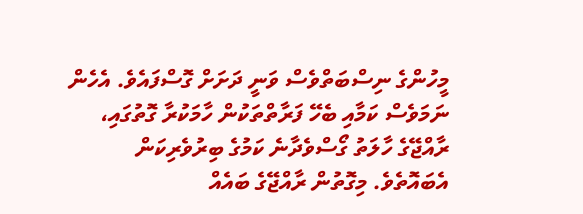މީހުންގެ ނިސްބަތްވެސް ވަނީ ދަށަށް ގޮސްފައެވެ. އެހެން ނަމަވެސް ކަމާއި ބެހޭ ފަރާތްތަކުން ހާމަކުރާ ގޮތުގައި، ރާއްޖޭގެ ހާލަތު ގޯސްވެދާނެ ކަމުގެ ބިރުވެރިކަން އެބައޮތެވެ. މިގޮތުން ރާއްޖޭގެ ބައެއް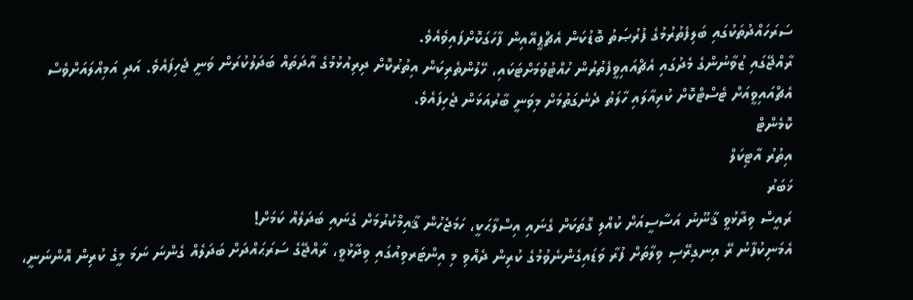ސަރަހައްދުތަކުގައި ބަލިފެތުރުމުގެ ފުރުޞަތު ބޮޑުކަން އެޗްޕީއޭއިން ފާހަގަކޮށްފައިވެއެވެ.
ރާއްޖޭގައި ޒުވާނުންގެ މެދުގައި އެޗްއައިވީފެތުރުން ހުއްޓުވުމަށްޓަކައި، ހޭލުންތެރިކަން އިތުރުކޮށް ދިރިއުޅުމުގެ އާދަތައް ބަދަލުކުރަން ވަނީ ޖެހިފައެވެ. އަދި އަމިއްލައަށްވެސް އެޗްއައިވީއަށް ޓެސްޓްކޮށް ކުރިއާލައި ހާލަތު ދެނެގަތުމަށް މިވަނީ ބާރުއަޅަން ޖެހިފައެވެ.
ކޮމެންޓް
އިތުރު އާޓިކަލް
ޚަބަރު
ރައީސް ވިދާޅުވީ ޤާނޫނު އަސާސީއަށް ކުއްލި ގޮތަކަށް ގެނައި އިސްލާޙަކީ، ހަމަޖެހުން ޤާއިމްކުރުމަށް ގެނައި ބަދަލެއް ކަމަށް!
އެމަނިކުފާނު ރޭ އިނގިރޭސި ވިލާތަށް ފުރާ ވަޑައިގެންނެވުމުގެ ކުރިން ދެއްވި މި އިންޓަރވިއުގައި ވިދާޅުވީ، ރާއްޖޭގެ ސަރަޙައްދަށް ބަދަލެއް ގެންނަ ނަމަ މީގެ ކުރިން އޮންނަނީ،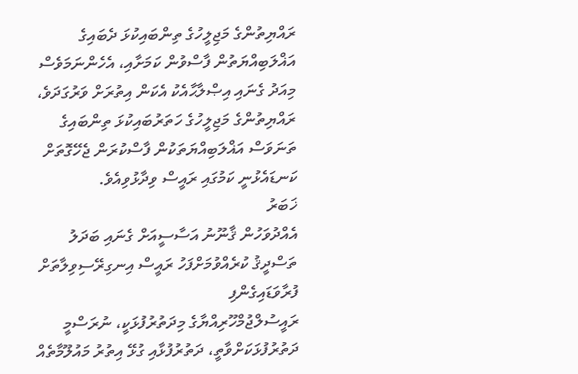ރައްޔިތުންގެ މަޖިލީހުގެ ތިންބައިކުޅަ ދެބައިގެ އަޣްލަބިއްޔަތުން ފާސްވުން ކަމަށާއި، އެހެންނަމަވެސް މިއަދު ގެނައި އިޞްލާޙާއެކު އެކަން އިތުރަށް ވަރުގަދަވެ، ރައްޔިތުންގެ މަޖިލީހުގެ ހަތަރުބައިކުޅަ ތިންބައިގެ ތަނަވަސް އަޣްލަބިއްޔަތަކުން ފާސްކުރަން ޖެހޭގޮތަށް ކަނޑައެޅުނީ ކަމުގައި ރައީސް ވިދާޅުވިއެވެ.
ޚަބަރު
އެއްދުވަހުން ޤާނޫނު އަސާސީއަށް ގެނައި ބަދަލު ތަސްދީޤު ކުރެއްވުމަށްފަހު ރައީސް އިނގިރޭސިވިލާތަށް ފުރާވަޑައިގެންފި
ރައީސުލްޖުމްހޫރިއްޔާގެ މިދަތުރުފުޅަކީ، ނުރަސްމީ ދަތުރުފުޅަކަށްވާތީ، ދަތުރުފުޅާއި ގުޅޭ އިތުރު މައުލޫމާތެއް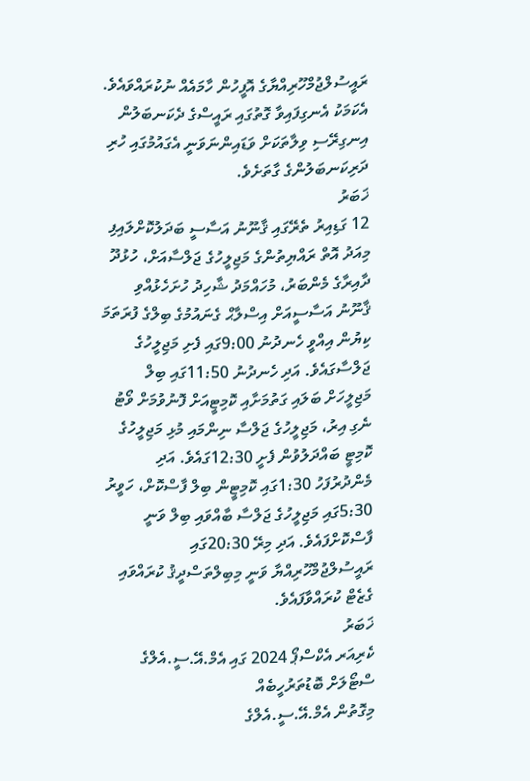ރައީސުލްޖުމްހޫރިއްޔާގެ އޮފީހުން ހާމައެއް ނުކުރައްވައެވެ. އެކަމަކު އެނގިފައިވާ ގޮތުގައި ރައީސްގެ ދެކަނބަލުން އިނގިރޭސި ވިލާތަކަށް ވަޑައިންނަވަނީ އެގައުމުގައި ހުރި ދަރިކަނބަލުންގެ ގާތަށެވެ.
ޚަބަރު
12 ގަޑިއިރު ތެރޭގައި ޤާނޫނު އަސާސީ ބަދަލުކޮށްލައިފި
މިއަދު އޮތް ރައްޔިތުންގެ މަޖިލީހުގެ ޖަލްސާއަށް، ހުޅުދޫ ދާއިރާގެ މެންބަރު، މުހައްމަދު ޝާހިދު ހުށަހެޅުއްވި ޤާނޫނު އަސާސީއަށް އިސްލާޙް ގެނައުމުގެ ބިލްގެ ފުރަތަމަ ކިޔުން އިއްވީ ހެނދުނު 9:00ގައި ފެށި މަޖިލީހުގެ ޖަލްސާގައެވެ. އަދި ހެނދުނު 11:50ގައި ބިލް މަޖިލީހަށް ބަލައި ގަތުމަށާއި ކޮމިޓީއަށް ފޮނުވުމަށް ވޯޓު ނެގި އިރު، މަޖިލީހުގެ ޖަލްސާ ނިންމައި މުޅި މަޖިލީހުގެ ކޮމިޓީ ބައްދަލުވުން ފެށީ 12:30ގައެވެ. އަދި މެންދުރުފަހު 1:30ގައި ކޮމިޓީން ބިލް ފާސްކޮށް، ހަވީރު 5:30ގައި މަޖިލީހުގެ ޖަލްސާ ބާއްވައި ބިލް ވަނީ ފާސްކޮށްފައެވެ. އަދި މިރޭ 20:30ގައި ރައީސުލްޖުމްހޫރިއްޔާ ވަނީ މިބިލްތަސްދީޤު ކުރައްވައި ގެޒެޓް ކުރައްވާފައެވެ.
ޚަބަރު
ކެރިއަރ އެކްސްޕޯ 2024 ގައި އެމް.އޭ.ސީ.އެލްގެ ސްޓޯލަށް ބޮޑުތަރުހީބެއް
މިގޮތުން އެމް.އޭ.ސީ.އެލްގެ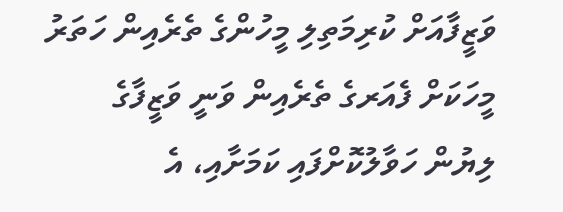ވަޒީފާއަށް ކުރިމަތިލި މީހުންގެ ތެރެއިން ހަތަރު މީހަކަށް ފެއަރގެ ތެރެއިން ވަނީ ވަޒީފާގެ ލިޔުން ހަވާލުކޮށްފައި ކަމަށާއި، އެ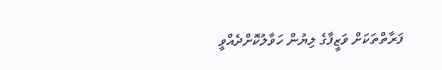ފަރާތްތަކަށް ވަޒީފާގެ ލިޔުން ހަވާލުކޮށްދެއްވީ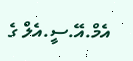އެމް.އޭ.ސީ.އެލް ގެ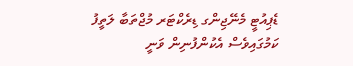ޑެޕިއުޓީ މެނޭޖިންގ ޑިރެކްޓަރ މުޖްތަބާ ލަތީފު ކަމުގައިވެސް އެކުންފުނިން ވަނީ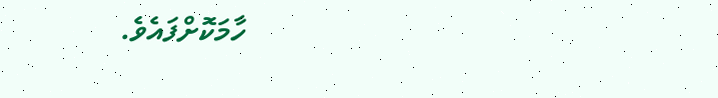ހާމަކޮށްފައެވެ.